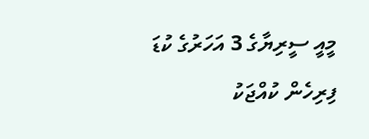މީއީ ސީރިޔާގެ 3 އަހަރުގެ ކުޑަ ފިރިހެން ކުއްޖަކު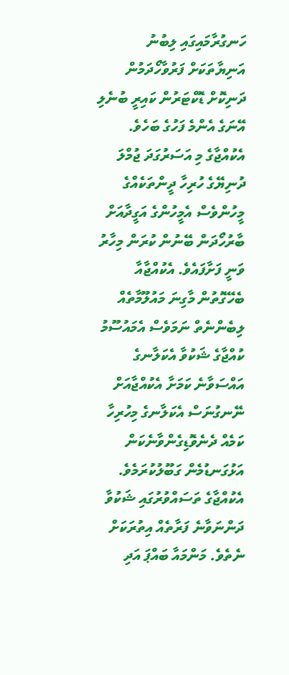ހަނގުރާމައިގައި ލިބުނު އަނިޔާތަކަށް ފަރުވާހޯދަމުން ދަނިކޮށް ޑޮކްޓަރުން ކައިރީ ބުނެލި އޭނަގެ އެންމެ ފަހުގެ ބަހެވެ. އެކުއްޖާގެ މި އަސަރުގަދަ ޖުމްލަ ދުނިޔޭގެ ހުރިހާ ދީންތަކެއްގެ މީހުންވެސް އެމީހުންގެ އަގީދާއަށް ބާރުހޯދަން ބޭނުން ކުރަން މިހާރު ވަނީ ފަށާފައެވެ. އެކުއްޖާއާ ބެހޭގޮތުން މާގިނަ މައުލޫމާތެއް ލިބެންނެތް ނަމަވެސް އެމައުސޫމު ކުއްޖާގެ ޝަކުވާ އެކަލާނގެ އައްސަވާނެ ކަމަށާ އެކުއްޖާއަށް ނޭނގުނަސް އެކަލާނގެ މިހުރިހާ ކަމެއް ދެނެވޮޑިގެންވާނެކަން އަޅުގަނޑުމެން ގަބޫލުކުރަމެވެ. އެކުއްޖާގެ ތަސައްވުރުގައި ޝަކުވާ ދަންނަވާނެ ފަރާތެއް އިތުރަކަށް ނެތެވެ. މަންމައާ ބައްޕަ އަދި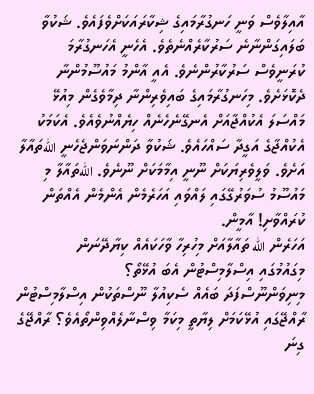އާއިލާވެސް ވަނީ ހަނގުރާމައިގެ ޝިކާރައަކަށްވެފައެވެ. ޝަކުވާ ބަލައިގަންނާނެ ސަރުކާރެއްނެތެވެ. އެހެނީ އެހަނގުރާމަ ކުރަނީވެސް ސަރުކާރުންނެވެ. އެއީ އާންމު މައުސޫމުންނާ ދެކޮޅަށެވެ. މިހަނގުރާމައިގެ ބައިވެރިންނާ ދިމާވެގެން މިއުޅޭ މައްސަލަ އެކުއްޖާއަށް އެނގޭނެހެނެއް ހިޔެއްނުވެއެވެ. އެކަމަކު އެކުއްޖާގެ އަގީދާ ސައްހައެވެ. ޝަކުވާ ދަންނަވަންޖެހެނީ اللهތައާލާ އަށެވެ. ވަލީވެރިޔަކަށް ނޫނީ އިމާމަކަށް ނޫނެވެ. اللهތައާލާ މި މައުސޫމު ސުވަރުގޭގައި ލައްވައި އަހަރެމެން އެންމެން އެއްތަން ކުރައްވާށި! އާމީން.
އަހަރެން الله ތައާލާއަށް މިހުރިހާ ވާހަކައެއް ކިޔާދޭނަން
މިގައުމުގައި އިސްލާމިސްޓުން އެބަ އުޅޭތޯ؟
މިނިވަންނޫސްފަދަ ބައެއް ސެކިއުލާ ނޫސްތަކުން އިސްލާމިސްޓުން ރާއްޖޭގައި އުޅޭކަމަށް ލިޔާތީ މިކަމާ ވިސްނާލެއްވިންތޯއެވެ؟ ރާއްޖޭގެ ގިނަ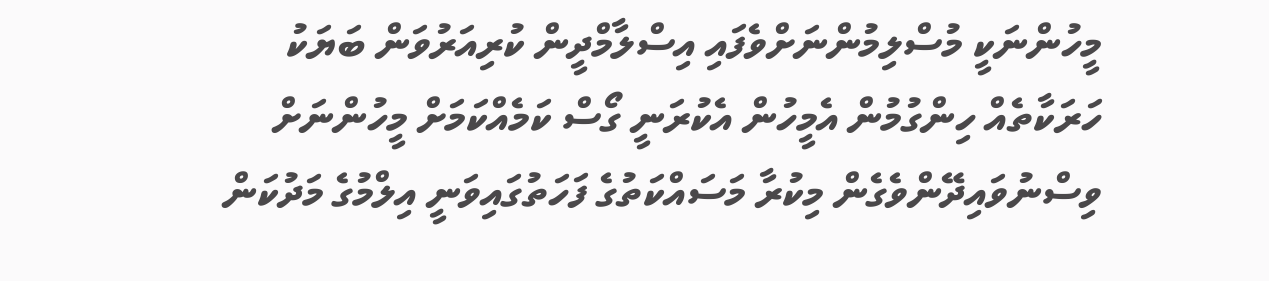މީހުންނަކީ މުސްލިމުންނަށްވެފައި އިސްލާމްދީން ކުރިއަރުވަން ބަޔަކު ހަރަކާތެއް ހިންގުމުން އެމީހުން އެކުރަނީ ގޯސް ކަމެއްކަމަށް މީހުންނަށް ވިސްނުވައިދޭންވެގެން މިކުރާ މަސައްކަތުގެ ފަހަތުގައިވަނީ އިލްމުގެ މަދުކަން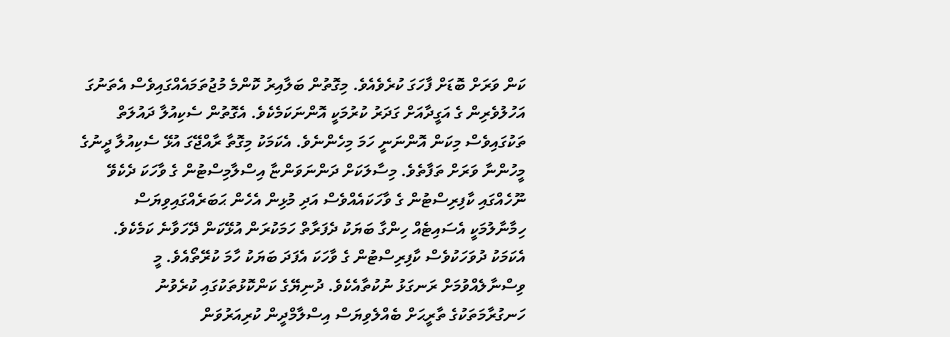ކަން ވަރަށް ބޮޑަށް ފާހަގަ ކުރެވެއެވެ. މިގޮތުން ބަލާއިރު ކޮންމެ މުޖުތަމައެއްގައިވެސް އެތަނުގަ އަހުލުވެރިން ގެ އަގީދާއަށް ގަދަރު ކުރުމަކީ އޮންނަކަމެކެވެ. އެގޮތުން ސެކިއުލާ ދައުލަތް ތަކުގައިވެސް މިކަން އޮންނަނީ ހަމަ މިހެންނެވެ. އެކަމަކު މިގޮތާ ރާއްޖޭގަ އުޅޭ ސެކިއުލާ ދީނުގެ މީހުންނާ ވަރަށް ތަފާތެވެ. މިސާލަކަށް ދަންނަވަންޏާ އިސްލާމިސްޓުން ގެ ވާހަކަ ދެކެވޭ ނޫހެއްގައި ކާފިރިސްޓުން ގެ ވާހަކައެއްވެސް އަދި މުޅިން އެހެން ޙަބަރެއްގައިވިޔަސް ހިމާނާލުމަކީ އެސައިޓެއް ހިންގާ ބަޔަކު ދެފަރާތް ހަމަކުރަން އުޅޭކަން ދޭހަވާނެ ކަމެކެވެ. އެކަމަކު ދުވަހަކުވެސް ކާފިރިސްޓުން ގެ ވާހަކަ އެފަދަ ބަޔަކު ހާމަ ކުރޭތޯއެވެ. މީ ވިސްނާލެއްވުމަށް ރަނގަޅު ނުކުތާއެކެވެ. ދުނިޔޭގެ ކަންކޮޅުތަކުގައި ކުރެވުނު ހަނގުރާމަތަކުގެ ތާރީޙަށް ބެއްލެވިޔަސް އިސްލާމްދީން ކުރިއަރުވަން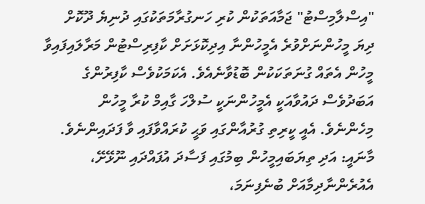"އިސްލާމިސްޓު" ޖަމާއަތަކުން ކުރި ހަނގުރާމަތަކުގައި ދުނިޔެ ދޫކޮށް ދިޔަ މީހުންނަށްވުރެ އެމީހުންނާ އިދިކޮޅަށަށް ކާފިރިސްޓުން މަރާލައިފައިވާ މީހުން އެތައް ގުނަތަކަކުން ބޮޑުވާނެއެވެ. އެކަމަކުވެސް ކާފިރުންގެ އަބަދުވެސް ދައުވާއަކީ އެމީހުންނަކީ ސުލްހަ ގާއިމް ކުރާ މީހުން މިހެންނެވެ. އެއީ ކީރިތި ގުރުއާންގައި ވަޙީ ކުރައްވާފައި ވާ ފަދައިންނެވެ.
މާނައީ: އަދި ތިޔަބައިމީހުން ބިމުގައި ފަސާދަ އުފައްދައި ނޫޅޭށޭ، އެއުރެންނާދިމާއަށް ބުނެފިނަމަ،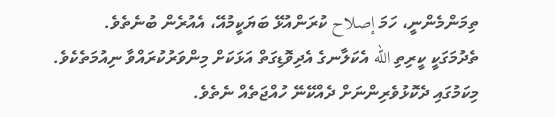ތިމަންމެންނީ، ހަމަ إصلاح ކުރަންއުޅޭ ބަޔަކީމުއޭ، އެއުރެން ބުނެތެވެ.
ތެދުމަގަކީ ކީރިތި الله އެކަލާނގެ އެދިވޮޑިގަތް އަޅަކަށް މިންވަރުކުރައްވާ ނިއުމަތެކެވެ. މިކަމުގައި ދެކޮޅުވެރިންނަށް ދެއްކޭނޭ ހުއްޖަތެއް ނެތެވެ.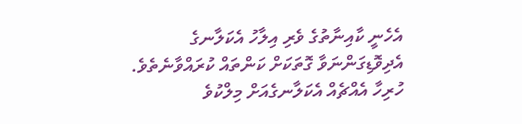އެހެނީ ކާއިނާތުގެ ވެރި އިލާހު އެކަލާނގެ އެދިވޮޑިގަންނަވާ ގޮތަކަށް ކަންތައް ކުރައްވާނެތެވެ. ހުރިހާ އެއްޗެއް އެކަލާނގެއަށް މިލްކުވެ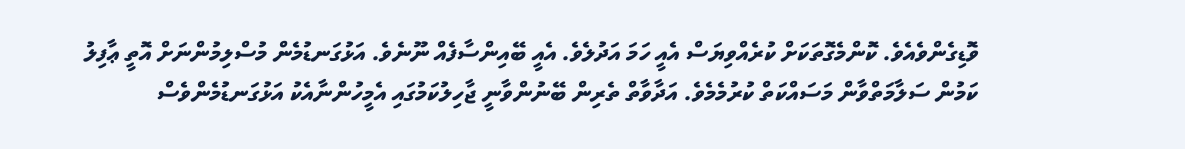ވޮޑިގެންވެއެވެ. ކޮންމެގޮތަކަށް ކުރެއްވިޔަސް އެއީ ހަމަ އަދުލެވެ. އެއީ ބޭއިންސާފެއް ނޫނެވެ. އަޅުގަނޑުމެން މުސްލިމުންނަށް އޮތީ ޢާފިލު ކަމުން ސަލާމަތްވާން މަސައްކަތް ކުރުމެމެވެ. އަދާވާތް ތެރިން ބޭނުންވާނީ ޖާހިލުކަމުގައި އެމީހުންނާއެކު އަޅުގަނޑުމެންވެސް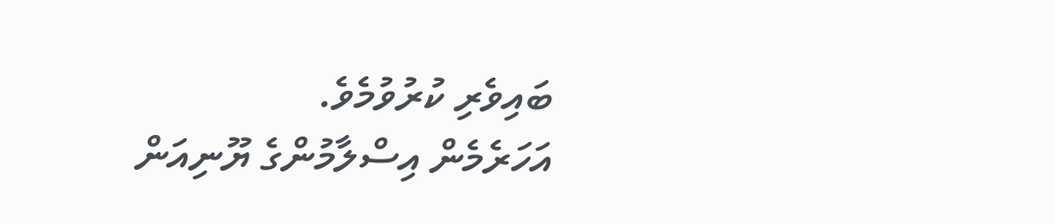ބައިވެރި ކުރުވުމެވެ.
އަހަރެމެން އިސްލާމުންގެ ޔޫނިއަން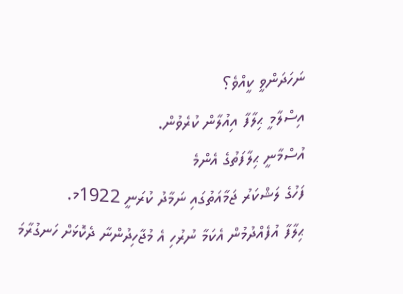ނަހަދަންވީ ކީއްވެ؟
އިސްލާމީ ޙިލާފާ އިއުލާން ކުރެވުން.
އުސްމާނީ ޙިލާފަތުގެ އެންމެ
ފަހުގެ ލަޝްކަރު ޖަމާއަތުގައި ނަމާދު ކުރަނީ 1922މ.
ޙިލާފާ އުފެއްދުމުން އެކަމާ ނުރުހި އެ މުޖާހިދުންނާ ދެކޮޅަށް ހަނގުރާމަ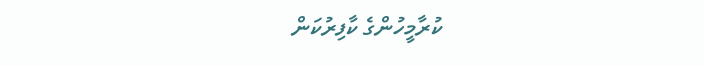ކުރާމީހުންގެ ކާފިރުކަން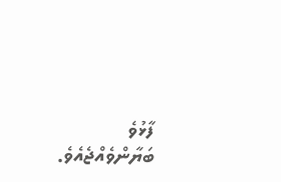ފާޅުވެ ބަޔާންވެއްޖެއެވެ.